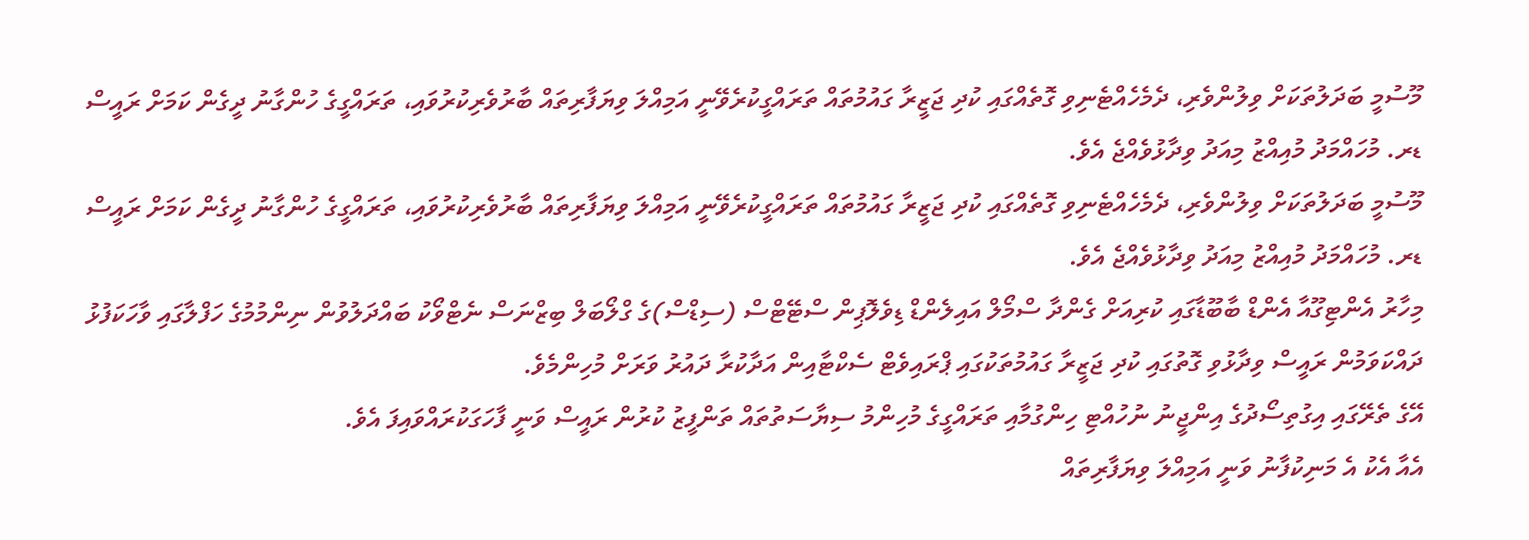މޫސުމީ ބަދަލުތަކަށް ވިލުންވެރި، ދެމެހެއްޓެނިވި ގޮތެއްގައި ކުދި ޖަޒީރާ ގައުމުތައް ތަރައްގީކުރެވޭނީ އަމިއްލަ ވިޔަފާރިތައް ބާރުވެރިކުރުވައި، ތަރައްގީގެ ހުންގާނު ދީގެން ކަމަށް ރައީސް ޑރ. މުހައްމަދު މުއިއްޒު މިއަދު ވިދާޅުވެއްޖެ އެވެ.
މޫސުމީ ބަދަލުތަކަށް ވިލުންވެރި، ދެމެހެއްޓެނިވި ގޮތެއްގައި ކުދި ޖަޒީރާ ގައުމުތައް ތަރައްގީކުރެވޭނީ އަމިއްލަ ވިޔަފާރިތައް ބާރުވެރިކުރުވައި، ތަރައްގީގެ ހުންގާނު ދީގެން ކަމަށް ރައީސް ޑރ. މުހައްމަދު މުއިއްޒު މިއަދު ވިދާޅުވެއްޖެ އެވެ.
މިހާރު އެންޓިގޫއާ އެންޑް ބާބޫޑާގައި ކުރިއަށް ގެންދާ ސްމޯލް އައިލެންޑް ޑިވެލޮޕިން ސްޓޭޓްސް (ސިޑްސް)ގެ ގްލޯބަލް ބިޒްނަސް ނެޓްވޯކު ބައްދަލުވުން ނިންމުމުގެ ހަފްލާގައި ވާހަކަފުޅު ދައްކަވަމުން ރައީސް ވިދާޅުވި ގޮތުގައި ކުދި ޖަޒީރާ ގައުމުތަކުގައި ޕްރައިވެޓް ސެކްޓާއިން އަދާކުރާ ދައުރު ވަރަށް މުހިންމެވެ.
އޭގެ ތެރޭގައި އިގުތިސޯދުގެ އިންޖީނު ނުހުއްޓި ހިންގުމާއި ތަރައްގީގެ މުހިންމު ސިޔާސަތުތައް ތަންފީޒު ކުރުން ރައީސް ވަނީ ފާހަގަކުރައްވައިފަ އެވެ.
އެއާ އެކު އެ މަނިކުފާނު ވަނީ އަމިއްލަ ވިޔަފާރިތައް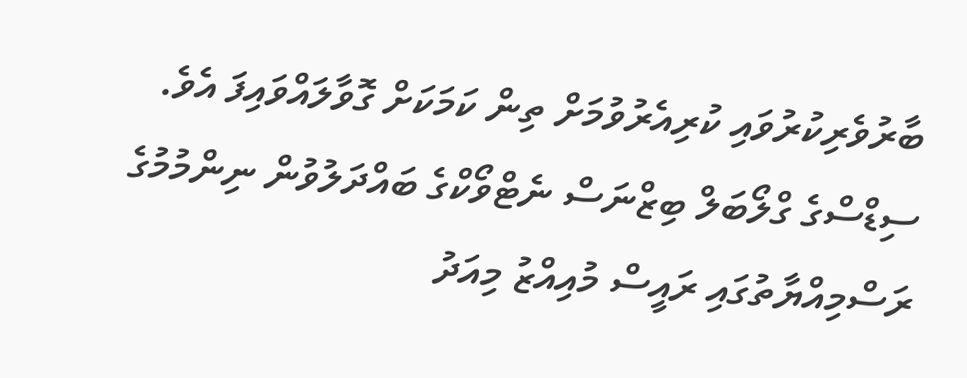ބާރުވެރިކުރުވައި ކުރިއެރުވުމަށް ތިން ކަމަކަށް ގޮވާލައްވައިފަ އެވެ.
ސިޑްސްގެ ގްލޯބަލް ބިޒްނަސް ނެޓްވޯކްގެ ބައްދަލުވުން ނިންމުމުގެ ރަސްމިއްޔާތުގައި ރައީސް މުއިއްޒު މިއަދު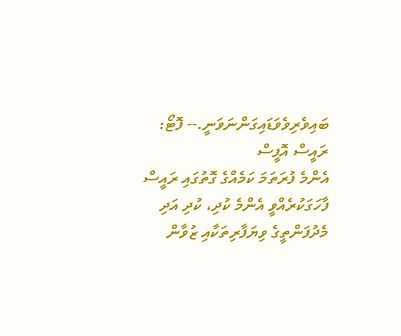ބައިވެރިވެވަޑައިގަންނަވަނީ.-- ފޮޓޯ: ރައީސް އޮފީސް
އެންމެ ފުރަތަމަ ކަމެއްގެ ގޮތުގައި ރައީސް ފާހަގަކުރެއްވީ އެންމެ ކުދި، ކުދި އަދި މެދުފަންތީގެ ވިޔަފާރިތަކާއި ޒުވާން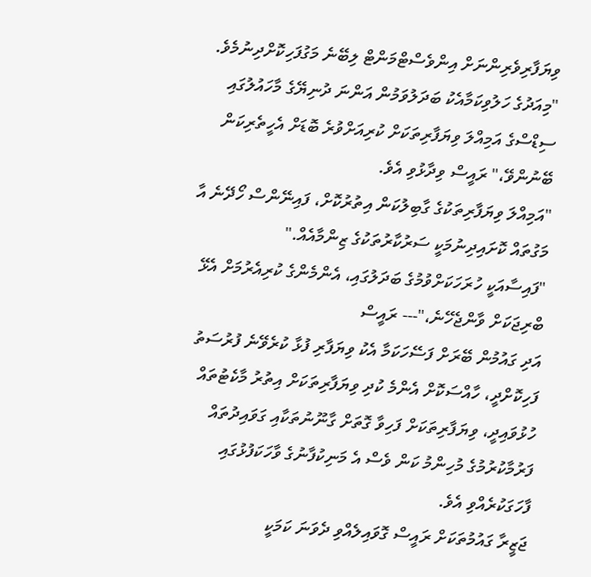ވިޔަފާރިވެރިންނަށް އިންވެސްޓްމަންޓް ލިބޭނެ މަގުފަހިކޮށްދިނުމެވެ.
"މިއަދުގެ ހަލުވިކަމާއެކު ބަދަލުވަމުން އަންނަ ދުނިޔޭގެ މާހައުލުގައި ސިޑްސްގެ އަމިއްލަ ވިޔަފާރިތަކަށް ކުރިއަށްވުރެ ބޮޑަށް އެހީތެރިކަން ބޭނުންވޭ،" ރައީސް ވިދާޅުވި އެވެ.
"އަމިއްލަ ވިޔަފާރިތަކުގެ ގާބިލުކަން އިތުރުކޮށް، ފައިނޭންސް ހޯދޭނެ އާ މަގުތައް ކޮށައިދިނުމަކީ ސަރުކާރުތަކުގެ ޒިންމާއެއް."
"ފައިސާއަކީ ހުރަހަކަށްވުމުގެ ބަދަލުގައި، އެންމެންގެ ކުރިއެރުމަށް އެޅޭ ބްރިޖަކަށް ވާންޖެހޭނެ،"--- ރައީސް
އަދި ގައުމުން ބޭރަށް ފަސޭހަކަމާ އެކު ވިޔަފާރި ފުޅާ ކުރެވޭނެ ފުރުސަތު ފަހިކޮށްދީ، ހާއްސަކޮށް އެންމެ ކުދި ވިޔަފާރިތަކަށް އިތުރު މާކެޓުތައް ހުޅުވައިދީ، ވިޔަފާރިތަކަށް ފަހިވާ ގޮތަށް ގާނޫނުތަކާއި ގަވައިދުތައް ފަރުމާކުރުމުގެ މުހިންމު ކަން ވެސް އެ މަނިކުފާނުގެ ވާހަކަފުޅުގައި ފާހަގަކުރެއްވި އެވެ.
ޖަޒީރާ ގައުމުތަކަށް ރައީސް ގޮވައިލެއްވި ދެވަނަ ކަމަކީ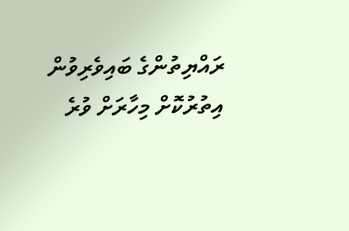ރައްޔިތުންގެ ބައިވެރިވުން އިތުރުކޮށް މިހާރަށް ވުރެ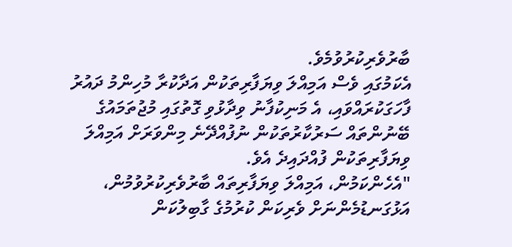ބާރުވެރިކުރުވުމެވެ.
އެކަމުގައި ވެސް އަމިއްލަ ވިޔަފާރިތަކުން އަދާކުރާ މުހިންމު ދައުރު ފާހަގަކުރައްވައި، އެ މަނިކުފާނު ވިދާޅުވި ގޮތުގައި މުޖުތަމައުގެ ބޭނުންތައް ސަރުކާރުތަކުން ނުފުއްދޭނެ މިންވަރަށް އަމިއްލަ ވިޔަފާރިތަކުން ފުއްދައިދެ އެވެ.
"އެހެންކަމުން، އަމިއްލަ ވިޔަފާރިތައް ބާރުވެރިކުރުވުމުން، އަޅުގަނޑުމެންނަށް ވެރިކަން ކުރުމުގެ ގާބިލުކަން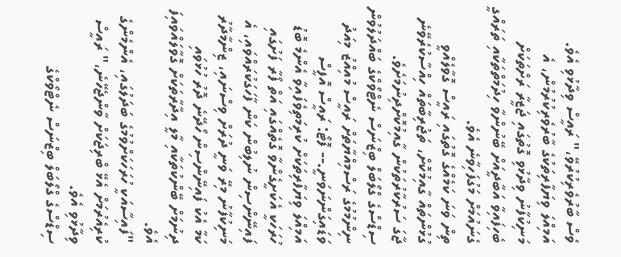ވެސް ބާރުވެރިކުރުވޭ،" ރައީސް ވިދާޅުވި އެވެ.
އަމިއްލަ ވިޔަފާރިތަކުގެ ބާރުވެރިކުރުމުން، އެ މަނިކުފާނު ވިދާޅުވި ގޮތުގައި ޖަޒީރާ ރަށްތަކަށް ބެހިފައިވާ އަބާދީއަށް ބޭނުންވާ ހިދުމަތްތަކާއި ތަރައްގީ ގެނައުމަށް މަގުފަހިވާނެ އެވެ.
ތިން ވަނަ ކަމެއްގެ ގޮތުގައި ރައީސް ގޮވާލެއްވީ ގުޅުންތައް ގާއިމުކޮށް، ތަޖުރިބާތައް ހިއްސާކުރެވޭނެ ޖާގަ ސަރުކާރުތަކުން ގާއިމުކޮށްދިނުމަށެވެ.
ސިޑްސްގެ ގްލޯބަލް ބިޒްނަސް ނެޓްވޯކްގެ ބައްދަލުވުން ނިންމުމުގެ ރަސްމިއްޔާތަށް ރައީސް މުއިއްޒު މިއަދު ވަޑައިގަންނަވަނީ.-- ފޮޓޯ: ރައީސް އޮފީސް
އަމިއްލަ ވިޔަފާރިތަކަށް ކުރިމަތިވެފައިވާ އެންމެ ބޮޑު ހުރަހަކީ އެކަށީގެންވާ ގޮތެއްގައި އަތް ފޯރާ ފަށުގައި ފައިނޭންސިން ނުލިބުން ކަން ފާހަގަކުރައްވައި، އެ މަނިކުފާނު މިރޭ ވަނީ ދުރަށް ވިސްނައި، ޒިންމާދާރު ކަމާ އެކު ފައިނޭންސިން ހޯދޭނެ ދޮރު ހުޅުވައި ދިނުމަށް ބޭންކުތަކާއި މާލީ އިދާރާތަކަށް ގޮވާލައްވައިފަ އެވެ.
"ފައިސާއަކީ ހުރަހަކަށްވުމުގެ ބަދަލުގައި، އެންމެންގެ ކުރިއެރުމަށް އެޅޭ ބްރިޖަކަށް ވާންޖެހޭނެ،" ރައީސް ވިދާޅުވި އެވެ.
ސިޑްސްގެ ގްލޯބަލް ބިޒްނަސް ނެޓްވޯކްގެ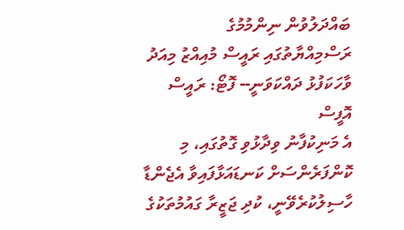ބައްދަލުވުން ނިންމުމުގެ ރަސްމިއްޔާތުގައި ރައީސް މުއިއްޒު މިއަދު ވާހަކަފުޅު ދައްކަވަނީ-- ފޮޓޯ: ރައީސް އޮފީސް
އެ މަނިކުފާނު ވިދާޅުވި ގޮތުގައި، މި ކޮންފަރެންސަށް ކަނޑައަޅާފައިވާ އެޖެންޑާ ހާސިލުކުރެވޭނީ، ކުދި ޖަޒީރާ ގައުމުތަކުގެ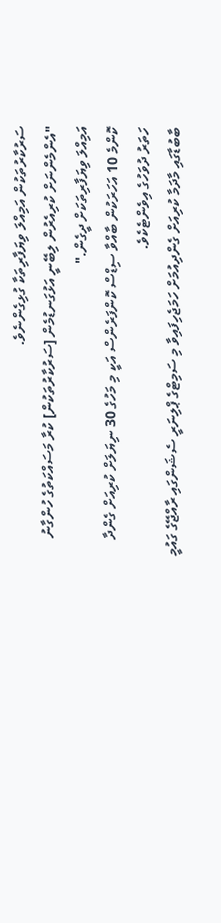ސަރުކާރުތަކުން އަމިއްލަ ވިޔަފާރިތަކާ ގުޅިގެންނެވެ.
"އެންމެންނަށް ކުރިއެރުން ލިބޭނީ އަޅުގަނޑުމެން [ސަރުކާރުތަކުން] ކުރާ މަސައްކަތުގެ ހުންގާނު އަމިއްލަ ވިޔަފާރިތަކަށް ދީގެން."
ކޮންމެ 10 އަހަރަކުން ބާއްވާ ސިޑްސް ކޮންފަރެންސް އަކީ މި މަހުގެ 30 ނިޔަލަށް ކުރިއަށް ގެންދާ ހަތަރު ދުވަހުގެ އިވެންޓެކެވެ.
ބާބުޑާގައި މާދަމާ ކުރިއަށް ގެންދިއުމަށް ހަމަޖެހިފައިވާ މި ސަމިޓްގެ ޕްލިނަރީ ސެޝަންގައި ރާއްޖޭގެ ގައުމީ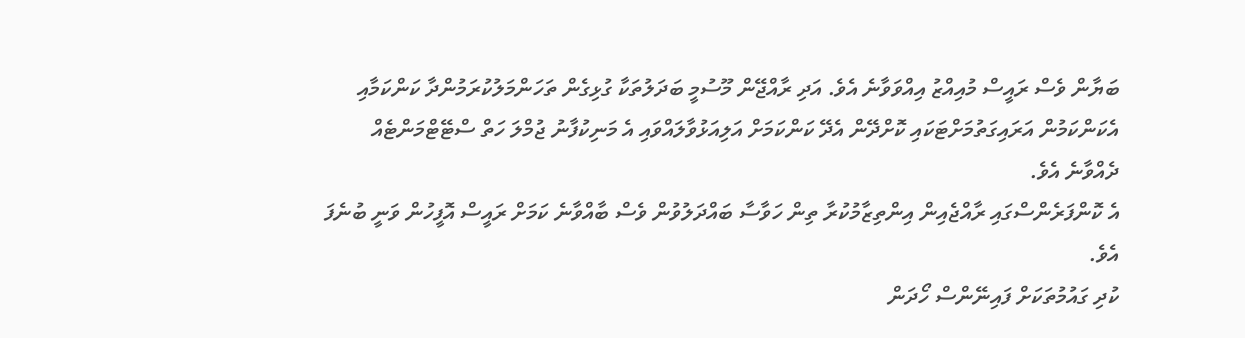ބަޔާން ވެސް ރައީސް މުއިއްޒު އިއްވަވާނެ އެވެ. އަދި ރާއްޖޭން މޫސުމީ ބަދަލުތަކާ ގުޅިގެން ތަހަންމަލުކުރަމުންދާ ކަންކަމާއި އެކަންކަމުން އަރައިގަތުމަށްޓަކައި ކޮށްދޭން އެދޭ ކަންކަމަށް އަލިއަޅުވާލައްވައި އެ މަނިކުފާނު ޖުމްލަ ހަތް ސްޓޭޓްމަންޓެއް ދެއްވާނެ އެވެ.
އެ ކޮންފަރެންސްގައި ރާއްޖެއިން އިންތިޒާމުކުރާ ތިން ހަވާސާ ބައްދަލުވުން ވެސް ބާއްވާނެ ކަމަށް ރައީސް އޮފީހުން ވަނީ ބުނެފަ އެވެ.
ކުދި ގައުމުތަކަށް ފައިނޭންސް ހޯދަން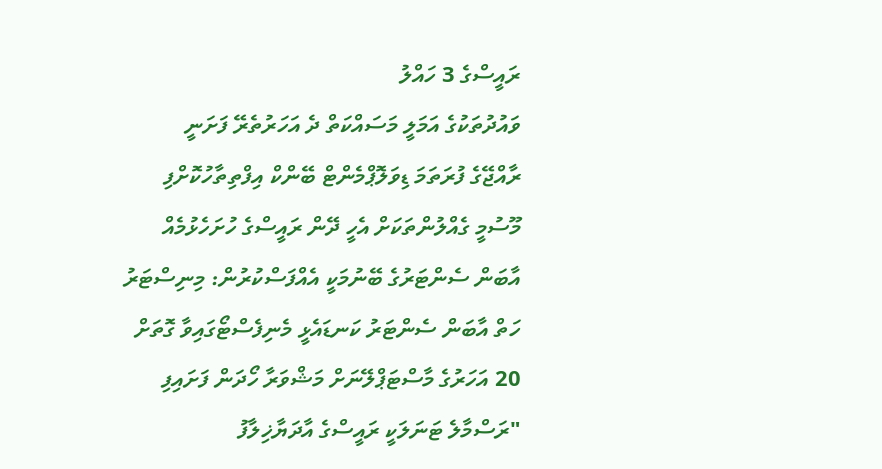ރައީސްގެ 3 ހައްލު
ވައުދުތަކުގެ އަމަލީ މަސައްކަތް ދެ އަހަރުތެރޭ ފަށަނީ
ރާއްޖޭގެ ފުރަތަމަ ޑިވަލޮޕްމެންޓް ބޭންކް އިފްތިތާހުކޮށްފި
މޫސުމީ ގެއްލުންތަކަށް އެހީ ދޭން ރައީސްގެ ހުށަހެޅުމެއް
އާބަން ސެންޓަރުގެ ބޭނުމަކީ އެއްފަސްކުރުން: މިނިސްޓަރު
ހަތް އާބަން ސެންޓަރު ކަނޑައެޅީ މެނިފެސްޓޯގައިވާ ގޮތަށް
20 އަހަރުގެ މާސްޓަޕްލޭނަށް މަޝްވަރާ ހޯދަން ފަށައިފި
"ރަސްމާލެ ޓަނަލަކީ ރައީސްގެ އާދަޔާޚިލާފު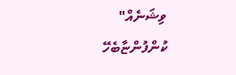ވިޝަނެއް"
ކުންފުންޏާބެހޭ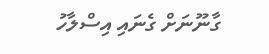ގާނޫނަށް ގެނައި އިސްލާހު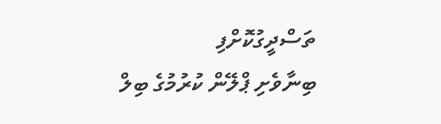ތަސްދީގުކޮށްފި
ބިނާވެށި ޕްލޭން ކުރުމުގެ ބިލް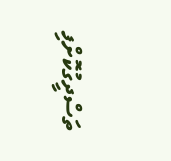ތަސްދީގުކޮށްފި